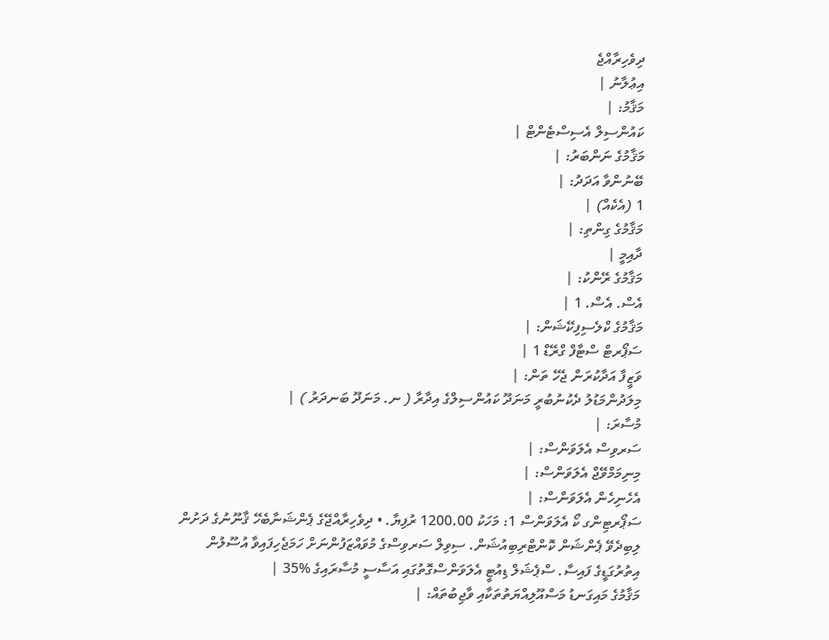ދިވެހިރާއްޖެ
އިޢުލާނު |
މަޤާމު: |
ކައުންސިލް އެސިސްޓެންޓް |
މަޤާމުގެ ނަންބަރު: |
ބޭނުންވާ އަދަދު: |
1 (އެކެއް) |
މަޤާމުގެ ގިންތި: |
ދާއިމީ |
މަޤާމުގެ ރޭންކު: |
އެސް. އެސް. 1 |
މަޤާމުގެ ކްލެސިފިކޭޝަން: |
ސަޕޯރޓް ސްޓާފް ގްރޭޑް 1 |
ވަޒީފާ އަދާކުރަން ޖެހޭ ތަން: |
މިލަދުންމަޑުލު ދެކުނުބުރީ މަނަދޫ ކައުންސިލްގެ އިދާރާ ( ނ. މަނަދޫ ބަނދަރު ) |
މުސާރަ: |
ސަރވިސް އެލަވަންސް: |
މިނިމަމްވޭޖް އެލަވަންސް: |
އެހެނިހެން އެލަވަންސް: |
ސަޕޯރޓިންގ ކޯ އެލަވަންސް 1: މަހަކު 1200.00 ރުފިޔާ. • ދިވެހިރާއްޖޭގެ ޕެންޝަނާބެހޭ ޤާނޫނުގެ ދަށުން ލިބިދެވޭ ޕެންޝަން ކޮންޓްރިބިއުޝަން. ސިވިލް ސަރވިސްގެ މުވައްޒަފުންނަށް ހަމަޖެހިފައިވާ އުސޫލުން އިތުރުގަޑީގެ ފައިސާ. ސްޕެޝަލް ޑިއުޓީ އެލަވަންސްގޮތުގައި އަސާސީ މުސާރައިގެ %35 |
މަޤާމުގެ މައިގަނޑު މަސްއޫލިއްޔަތުތަކާއި ވާޖިބުތައް: |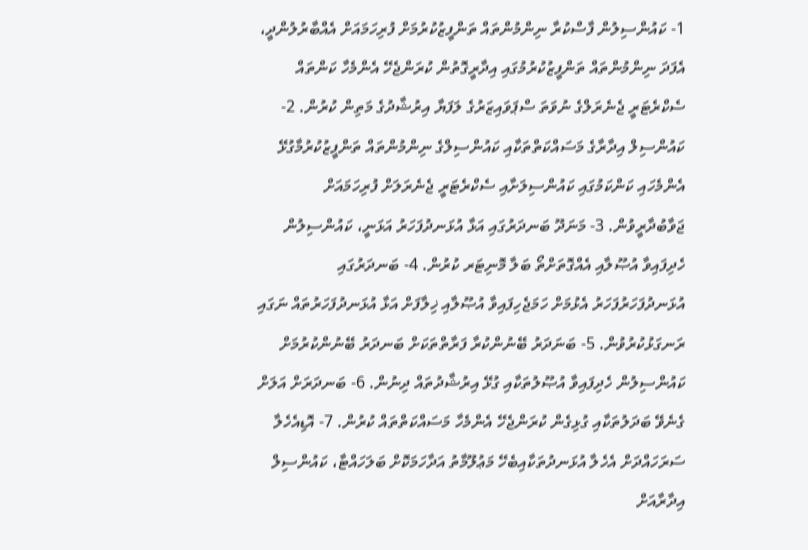1- ކައުންސިލުން ފާސްކުރާ ނިންމުންތައް ތަންފީޒުކުރުމަށް ފުރިހަމައަށް އެއްބާރުލުންދީ، އެފަދަ ނިންމުންތައް ތަންފީޒުކުރުމުގައި އިދާރީގޮތުން ކުރަންޖެހޭ އެންމެހާ ކަންތައް ސެކްރެޓަރީ ޖެނެރަލްގެ ނުވަތަ ސްޕަވައިޒަރުގެ ލަފަޔާ އިރުޝާދުގެ މަތިން ކުރުން. 2- ކައުންސިލް އިދާރާގެ މަސައްކަތްތަކާއި ކައުންސިލްގެ ނިންމުންތައް ތަންފީޒުކުރުމާގުޅޭ އެންމެހައި ކަންކަމުގައި ކައުންސިލަށާއި ސެކްރެޓަރީ ޖެނެރަލަށް ފުރިހަމައަށް ޖަވާބުދާރީވުން. 3- މަނަދޫ ބަނދަރުގައި އަޅާ އުޅަނދުފަހަރު އަޅަނީ، ކައުންސިލުން ހެދިފައިވާ އުޞޫލާއި އެއްގޮތަށްތޯ ބަލާ މޮނިޓަރ ކުރުން. 4- ބަނދަރުގައި އުޅަނދުފަހަރުފަހަރު އެޅުމަށް ހަމަޖެހިފައިވާ އުޞޫލާއި ޚިލާފަށް އަޅާ އުޅަނދުފަހަރުތައް ނަގައި ރަނގަޅުކުރުވުން. 5- ބަނަދަރު ބޭނުންކުރާ ފަރާތްތަކަށް ބަނދަރު ބޭނުންކުރުމަށް ކައުންސިލުން ހެދިފައިވާ އުޞޫލުތަކާއި ގުޅޭ އިރުޝާދުތައް ދިނުން. 6- ބަނދަރަށް އަލަށް ގެނެވޭ ބަދަލުތަކާއި ގުޅިގެން ކުރަންޖެހޭ އެންމެހާ މަސައްކަތްތައް ކުރުން. 7- އޮޑިއެހެލާ ސަރަހައްދަށް އެހެލާ އުޅަނދުތަކާއިބެހޭ މަޢުލޫމާތު އަދާހަމަކޮށް ބަލަހައްޓާ، ކައުންސިލް އިދާރާއަށް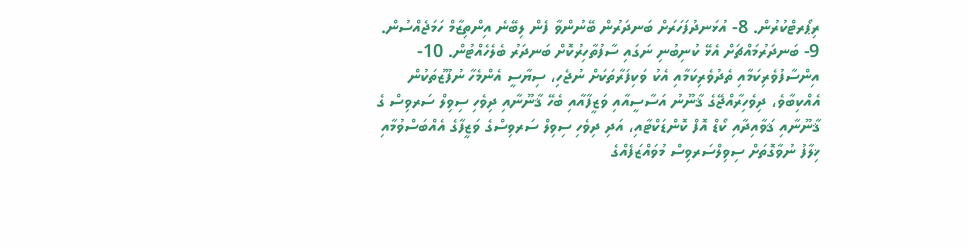ރިޕޯރޓްކުރުން. 8- އުޅަނދުފަހަރަށް ބަނދަރުން ބޭނުންވާ ފެން ލިބޭނެ އިންތިޒާމް ހަމަޖެއްސުން. 9- ބަނދަރުމައްޗަށް އެޅޭ ކުނިބުނި ނަގައި ސާފުތާހިރުކޮށް ބަނދަރު ބެލެހެއްޓުން. 10- އިންސާފުވެރިކަމާއި ތެދުވެރިކަމާއި އެކު ވަކިފަރާތަކަށް ނުޖެހި، ސިޔާސީ އެންމެހާ ނުފޫޒުތަކުން އެއްކިބާވެ، ދިވެހިރާއްޖޭގެ ޤާނޫނު އަސާސީއާއި ވަޒީފާއާއި ބެހޭ ޤާނޫނާއި ދިވެހި ސިވިލް ސަރވިސް ގެ ޤާނޫނާއި ޤަވާއިދާއި ކޯޑް އޮފް ކޮންޑަކްޓާއި، އަދި ދިވެހި ސިވިލް ސަރވިސްގެ ވަޒީފާގެ އެއްބަސްވުމާއި ޚިލާފު ނުވާގޮތަށް ސިވިލްސަރވިސް މުވައްޒަފެއްގެ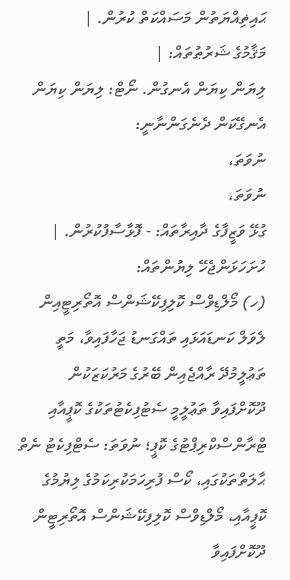ޙައިޡިއްޔަތުން މަސައްކަތް ކުރުން. |
މަޤާމުގެ ޝަރުޠުތައް: |
ލިޔަން ކިޔަން އެނގުން. ނޯޓް: ލިޔަން ކިޔަން އެނގޭކަން ދެނެގަންނާނީ:
ނުވަތަ،
ނުވަތަ،
ގުޅޭ ވަޒީފާގެ ދާއިރާތައް: - ފޮޅާސާފުކުރުން. |
ހުށަހަޅަންޖެހޭ ލިޔުންތައް:
(ހ) މޯލްޑިވްސް ކޮލިފިކޭޝަންސް އޮތޯރިޓީއިން ލެވަލް ކަނޑައަޅައި ތައްގަނޑު ޖަހާފައިވާ، މަތީ ތަޢުލީމުދޭ ރާއްޖެއިން ބޭރުގެ މަރުކަޒަކުން ދޫކޮށްފައިވާ ތަޢުލީމީ ސެޓުފިކެޓުތަކުގެ ކޮޕީއާއި ޓްރާންސްކްރިޕްޓުގެ ކޮޕީ؛ ނުވަތަ: ސެޓްފިކެޓު ނެތް ޙާލަތްތަކުގައި، ކޯސް ފުރިހަމަކުރިކަމުގެ ލިޔުމުގެ ކޮޕީއާއި، މޯލްޑިވްސް ކޮލިފިކޭޝަންސް އޮތޯރިޓީން ދޫކޮށްފައިވާ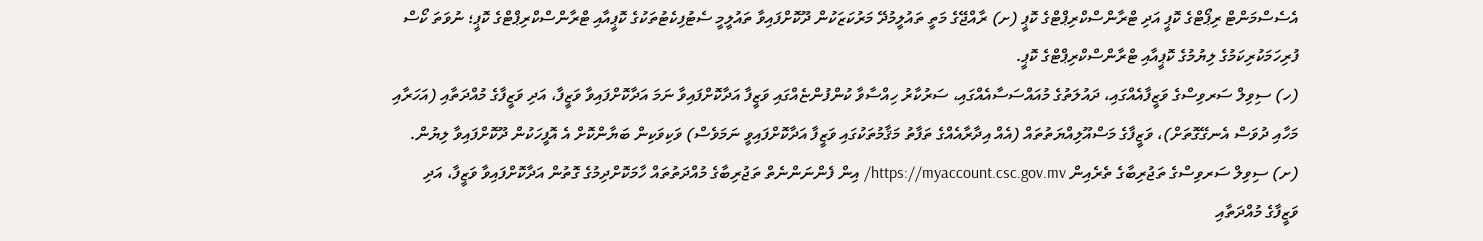އެސެސްމަންޓް ރިޕޯޓްގެ ކޮޕީ އަދި ޓްރާންސްކްރިޕްޓްގެ ކޮޕީ (ށ) ރާއްޖޭގެ މަތީ ތައުލީމުދޭ މަރުކަޒަކުން ދޫކޮށްފައިވާ ތައުލީމީ ސެޓުފިކެޓުތަކުގެ ކޮޕީއާއި ޓްރާންސްކްރިޕްޓްގެ ކޮޕީ؛ ނުވަތަ ކޯސް ފުރިހަމަކުރިކަމުގެ ލިޔުމުގެ ކޮޕީއާއި ޓްރާންސްކްރިޕްޓްގެ ކޮޕީ.
(ހ) ސިވިލް ސަރވިސްގެ ވަޒީފާއެއްގައި، ދައުލަތުގެ މުއައްސަސާއެއްގައި، ސަރުކާރު ހިއްސާވާ ކުންފުންޏެއްގައި ވަޒީފާ އަދާކޮށްފައިވާ ނަމަ އަދާކޮށްފައިވާ ވަޒީފާ، އަދި ވަޒީފާގެ މުއްދަތާއި (އަހަރާއި މަހާއި ދުވަސް އެނގޭގޮތަށް)، ވަޒީފާގެ މަސްއޫލިއްޔަތުތައް (އެއް އިދާރާއެއްގެ ތަފާތު މަޤާމުތަކުގައި ވަޒީފާ އަދާކޮށްފައިވީ ނަމަވެސް) ވަކިވަކިން ބަޔާންކޮށް އެ އޮފީހަކުން ދޫކޮށްފައިވާ ލިޔުން. (ށ) ސިވިލް ސަރވިސްގެ ތަޖުރިބާގެ ތެރެއިން https://myaccount.csc.gov.mv/ އިން ފެންނަންނެތް ތަޖުރިބާގެ މުއްދަތުތައް ހާމަކޮށްދިމުގެ ގޮތުން އަދާކޮށްފައިވާ ވަޒީފާ، އަދި ވަޒީފާގެ މުއްދަތާއި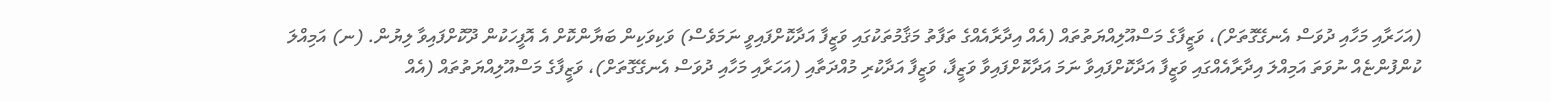(އަހަރާއި މަހާއި ދުވަސް އެނގޭގޮތަށް)، ވަޒީފާގެ މަސްއޫލިއްޔަތުތައް (އެއް އިދާރާއެއްގެ ތަފާތު މަޤާމުތަކުގައި ވަޒީފާ އަދާކޮށްފައިވީ ނަމަވެސް) ވަކިވަކިން ބަޔާންކޮށް އެ އޮފީހަކުން ދޫކޮށްފައިވާ ލިޔުން. (ނ) އަމިއްލަ ކުންފުންޏެއް ނުވަތަ އަމިއްލަ އިދާރާއެއްގައި ވަޒީފާ އަދާކޮށްފައިވާ ނަމަ އަދާކޮށްފައިވާ ވަޒީފާ، ވަޒީފާ އަދާކުރި މުއްދަތާއި (އަހަރާއި މަހާއި ދުވަސް އެނގޭގޮތަށް)، ވަޒީފާގެ މަސްއޫލިއްޔަތުތައް (އެއް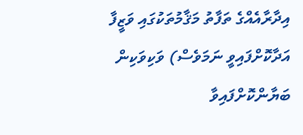އިދާރާއެއްގެ ތަފާތު މަޤާމުތަކުގައި ވަޒީފާ އަދާކޮށްފައިވީ ނަމަވެސް) ވަކިވަކިން ބަޔާންކޮށްފައިވާ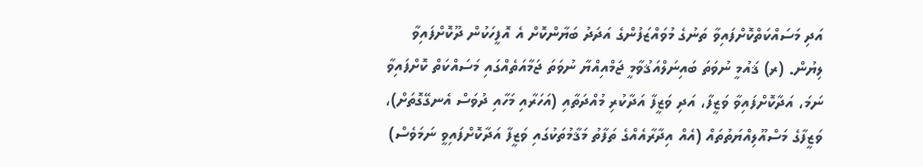އަދި މަސައްކަތްކޮށްފައިވާ ތަނުގެ މުވައްޒަފުންގެ އަދަދު ބަޔާންކޮށް އެ އޮފީހަކުން ދޫކޮށްފައިވާ ލިޔުން. (ރ) ޤައުމީ ނުވަތަ ބައިނަލްއަޤުވާމީ ޖަމްއިއްޔާ ނުވަތަ ޖަމާއަތެއްގައި މަސައްކަތް ކޮށްފައިވާ ނަމަ، އަދާކޮށްފައިވާ ވަޒީފާ، އަދި ވަޒީފާ އަދާކުރި މުއްދަތާއި (އަހަރާއި މަހާއި ދުވަސް އެނގޭގޮތަށް)، ވަޒީފާގެ މަސްއޫލިއްޔަތުތައް (އެއް އިދާރާއެއްގެ ތަފާތު މަޤާމުތަކުގައި ވަޒީފާ އަދާކޮށްފައިވީ ނަމަވެސް)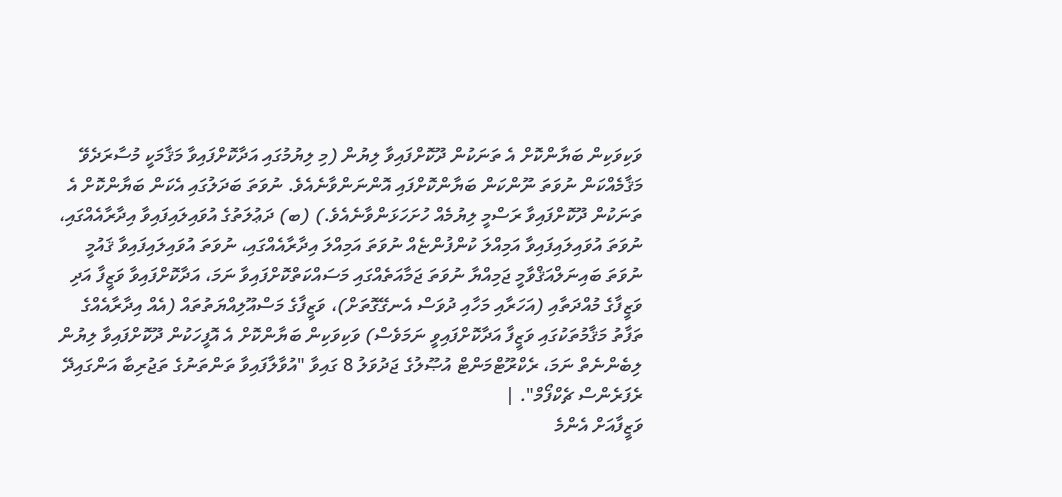ވަކިވަކިން ބަޔާންކޮށް އެ ތަނަކުން ދޫކޮށްފައިވާ ލިޔުން (މި ލިޔުމުގައި އަދާކޮށްފައިވާ މަޤާމަކީ މުސާރަދެވޭ މަޤާމެއްކަން ނުވަތަ ނޫންކަން ބަޔާންކޮށްފައި އޮންނަންވާނެއެވެ. ނުވަތަ ބަދަލުގައި އެކަން ބަޔާންކޮށް އެ ތަނަކުން ދޫކޮށްފައިވާ ރަސްމީ ލިޔުމެއް ހުށަހަޅަންވާނެއެވެ.) (ބ) ދަޢުލަތުގެ އުވައިލައިފައިވާ އިދާރާއެއްގައި، ނުވަތަ އުވައިލައިފައިވާ އަމިއްލަ ކުންފުންޏެއް ނުވަތަ އަމިއްލަ އިދާރާއެއްގައި، ނުވަތަ އުވައިލައިފައިވާ ޤައުމީ ނުވަތަ ބައިނަލްއަޤްވާމީ ޖަމިއްޔާ ނުވަތަ ޖަމާއަތެއްގައި މަސައްކަތްކޮށްފައިވާ ނަމަ، އަދާކޮށްފައިވާ ވަޒީފާ އަދި ވަޒީފާގެ މުއްދަތާއި (އަހަރާއި މަހާއި ދުވަސް އެނގޭގޮތަށް)، ވަޒީފާގެ މަސްއޫލިއްޔަތުތައް (އެއް އިދާރާއެއްގެ ތަފާތު މަޤާމުތަކުގައި ވަޒީފާ އަދާކޮށްފައިވީ ނަމަވެސް) ވަކިވަކިން ބަޔާންކޮށް އެ އޮފީހަކުން ދޫކޮށްފައިވާ ލިޔުން ލިބެންނެތް ނަމަ، ރެކްރޫޓްމަންޓް އުޞޫލުގެ ޖަދުވަލު 8 ގައިވާ "އުވާލާފައިވާ ތަންތަނުގެ ތަޖުރިބާ އަންގައިދޭ ރެފަރެންސް ޗެކްފޯމް". |
ވަޒީފާއަށް އެންމެ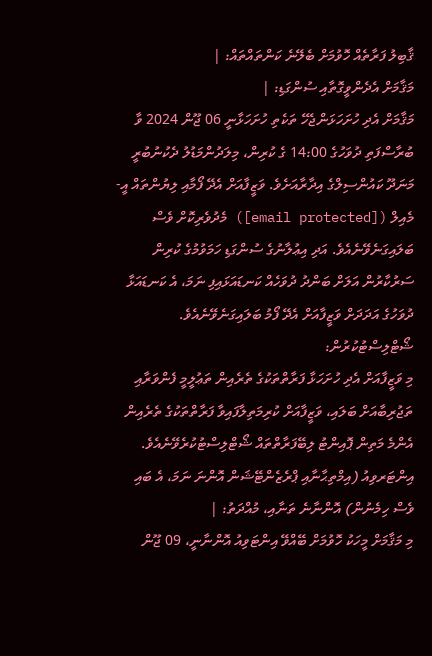ޤާބިލު ފަރާތެއް ހޮވުމަށް ބެލޭނެ ކަންތައްތައް: |
މަޤާމަށް އެދެންވީގޮތާއި ސުންގަޑި: |
މަޤާމަށް އެދި ހުށަހަޅަންޖެހޭ ތަކެތި ހުށަހަޅާނީ 06 ޖޫން 2024 ވާ ބުރާސްފަތި ދުވަހުގެ 14:00 ގެ ކުރިން، މިލަދުންމަޑުލު ދެކުނުބުރީ މަނަދޫ ކައުންސިލްގެ އިދާރާއަށެވެ. ވަޒީފާއަށް އެދޭ ފޯމާއި ލިޔުންތައް އީ-މެއިލް ([email protected]) މެދުވެރިކޮށް ވެސް ބަލައިގަނެވޭނެއެވެ. އަދި އިޢުލާނުގެ ސުންގަޑި ހަމަވުމުގެ ކުރިން ސަރުކާރުން އަލަށް ބަންދު ދުވަހެއް ކަނޑައަޅައިފި ނަމަ، އެ ކަނޑައަޅާ ދުވަހުގެ އަދަދަށް ވަޒީފާއަށް އެދޭ ފޯމު ބަލައިގަނެވޭނެއެވެ.
ޝޯޓްލިސްޓުކުރުން:
މި ވަޒީފާއަށް އެދި ހުށަހަޅާ ފަރާތްތަކުގެ ތެރެއިން ތަޢުލީމީ ފެންވަރާއި ތަޖުރިބާއަށް ބަލައި، ވަޒީފާއަށް ކުރިމަތިލާފައިވާ ފަރާތްތަކުގެ ތެރެއިން އެންމެ މަތިން ޕޮއިންޓު ލިބޭފަރާތްތައް ޝޯޓްލިސްޓުކުރެވޭނެއެވެ.
އިންޓަރވިއު (އިމްތިޙާނާއި ޕްރެޒެންޓޭޝަން އޮންނަ ނަމަ، އެ ބައި ވެސް ހިމެނުން) އޮންނާނެ ތަނާއި، މުއްދަތު: |
މި މަޤާމަށް މީހަކު ހޮވުމަށް ބޭއްވޭ އިންޓަވިއު އޮންނާނީ، 09 ޖޫން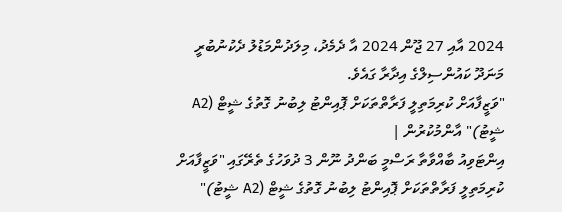2024 އާއި 27 ޖޫން 2024 އާ ދެމެދު، މިލަދުންމަޑުލު ދެކުނުބުރީ މަނަދޫ ކައުންސިލްގެ އިދާރާ ގައެވެ.
"ވަޒީފާއަށް ކުރިމަތިލީ ފަރާތްތަކަށް ޕޮއިންޓު ލިބުނު ގޮތުގެ ޝީޓް (A2 ޝީޓު)" އާންމުކުރުން |
އިންޓަވިއު ބާއްވާތާ ރަސްމީ ބަންދު ނޫން 3 ދުވަހުގެ ތެރޭގައި "ވަޒީފާއަށް ކުރިމަތިލީ ފަރާތްތަކަށް ޕޮއިންޓު ލިބުނު ގޮތުގެ ޝީޓް (A2 ޝީޓު)"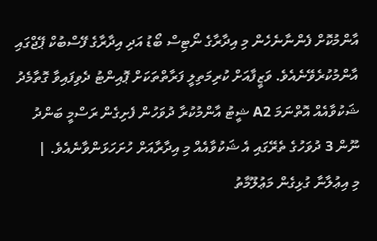އާންމުކޮށް ފެންނާނެހެން މި އިދާރާގެ ނޯޓިސް ބޯޑު އަދި އިދާރާގެ ފޭސްބުކް ޕޭޖްގައި އާންމުކުރެވޭނެއެވެ. ވަޒީފާއަށް ކުރިމަތިލީ ފަރާތްތަކަށް ޕޮއިންޓު ދެވިފައިވާ ގޮތާމެދު ޝަކުވާއެއް އޮތްނަމަ A2 ޝީޓު އާންމުކުރާ ދުވަހުން ފެށިގެން ރަސްމީ ބަންދު ނޫން 3 ދުވަހުގެ ތެރޭގައި އެ ޝަކުވާއެއް މި އިދާރާއަށް ހުށަހަޅަންވާނެއެވެ. |
މި އިޢުލާނާ ގުޅިގެން މަޢުލޫމާތު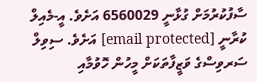ސާފުކުރުމަށް ގުޅާނީ 6560029 އަށެވެ. އީ-މެއިލް ކުރާނީ [email protected] އަށެވެ. ސިވިލް ސަރވިސްގެ ވަޒީފާތަކަށް މީހުން ހޮވުމާއި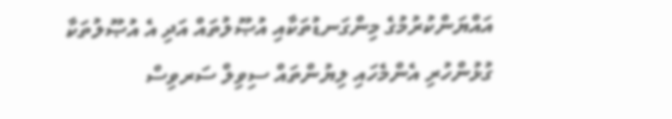އައްޔަންކުރުމުގެ މިންގަނޑުތަކާއި އުޞޫލުތައް އަދި އެ އުޞޫލުތަކާ ގުޅުންހުރި އެންމެހައި ލިޔުންތައް ސިވިލް ސަރވިސް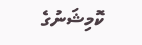ކޮމިޝަނުގެ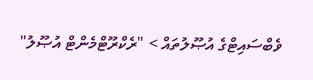ވެބްސައިޓްގެ އުޞޫލުތައް > "ރެކްރޫޓްމެންޓް އުޞޫލު"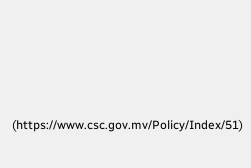(https://www.csc.gov.mv/Policy/Index/51)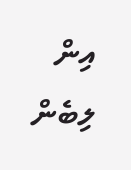އިން ލިބެން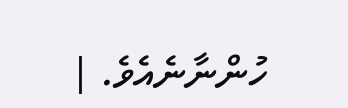ހުންނާނެއެވެ. |